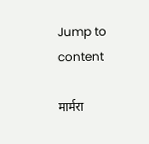Jump to content

मार्मरा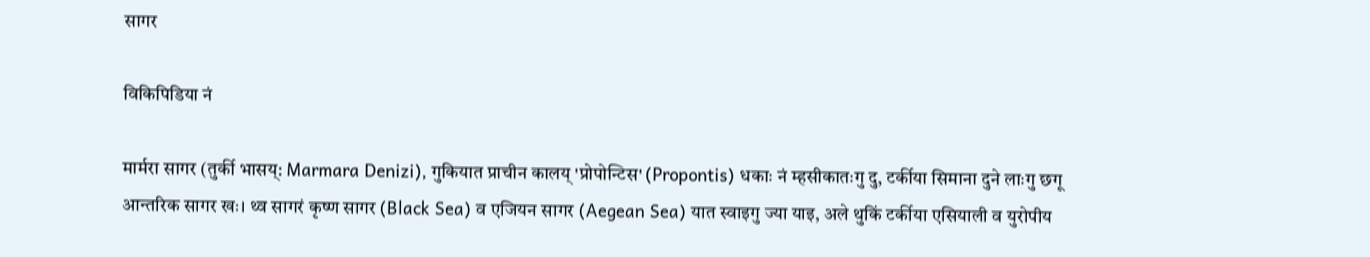सागर

विकिपिडिया नं

मार्मरा सागर (तुर्की भासय्: Marmara Denizi), गुकियात प्राचीन कालय् 'प्रोपोन्टिस' (Propontis) धकाः नं म्हसीकातःगु दु, टर्कीया सिमाना दुने लाःगु छगू आन्तरिक सागर खः। थ्व सागरं कृष्ण सागर (Black Sea) व एजियन सागर (Aegean Sea) यात स्वाइगु ज्या याइ, अले थुकिं टर्कीया एसियाली व युरोपीय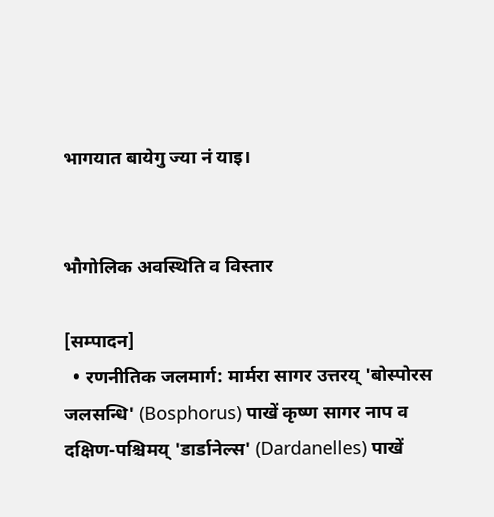भागयात बायेगु ज्या नं याइ।


भौगोलिक अवस्थिति व विस्तार

[सम्पादन]
  • रणनीतिक जलमार्ग: मार्मरा सागर उत्तरय् 'बोस्पोरस जलसन्धि' (Bosphorus) पाखें कृष्ण सागर नाप व दक्षिण-पश्चिमय् 'डार्डानेल्स' (Dardanelles) पाखें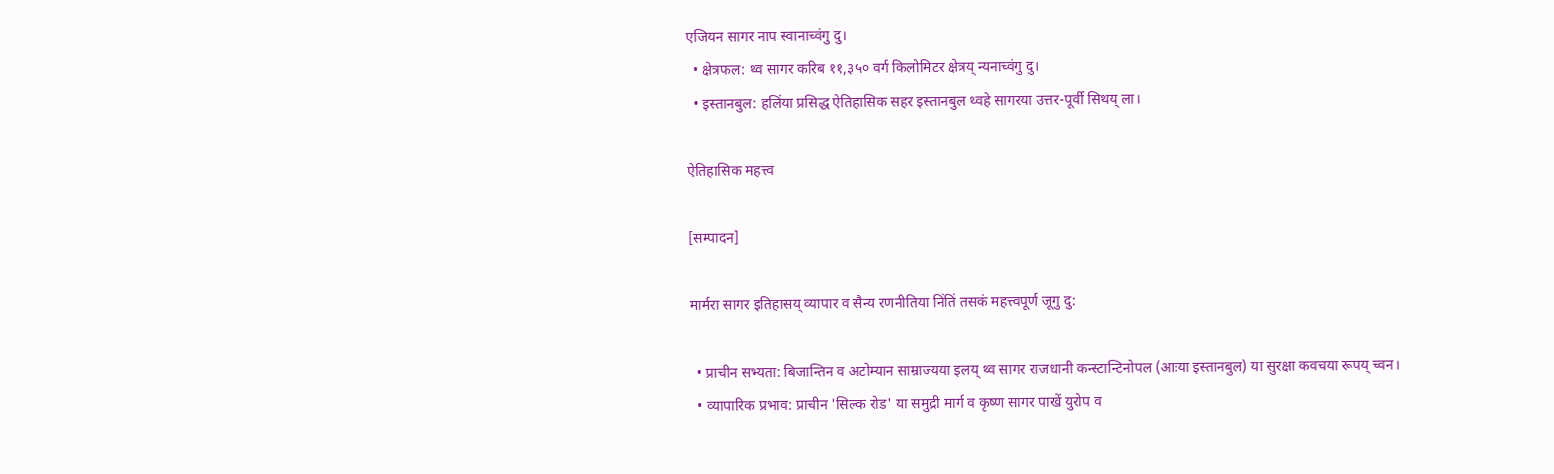एजियन सागर नाप स्वानाच्वंगु दु।
  • क्षेत्रफल: थ्व सागर करिब ११,३५० वर्ग किलोमिटर क्षेत्रय् न्यनाच्वंगु दु।
  • इस्तानबुल: हलिंया प्रसिद्ध ऐतिहासिक सहर इस्तानबुल थ्वहे सागरया उत्तर-पूर्वी सिथय् ला।

ऐतिहासिक महत्त्व

[सम्पादन]

मार्मरा सागर इतिहासय् व्यापार व सैन्य रणनीतिया निंतिं तसकं महत्त्वपूर्ण जूगु दु:

  • प्राचीन सभ्यता: बिजान्तिन व अटोम्यान साम्राज्यया इलय् थ्व सागर राजधानी कन्स्टान्टिनोपल (आःया इस्तानबुल) या सुरक्षा कवचया रूपय् च्वन।
  • व्यापारिक प्रभाव: प्राचीन 'सिल्क रोड' या समुद्री मार्ग व कृष्ण सागर पाखें युरोप व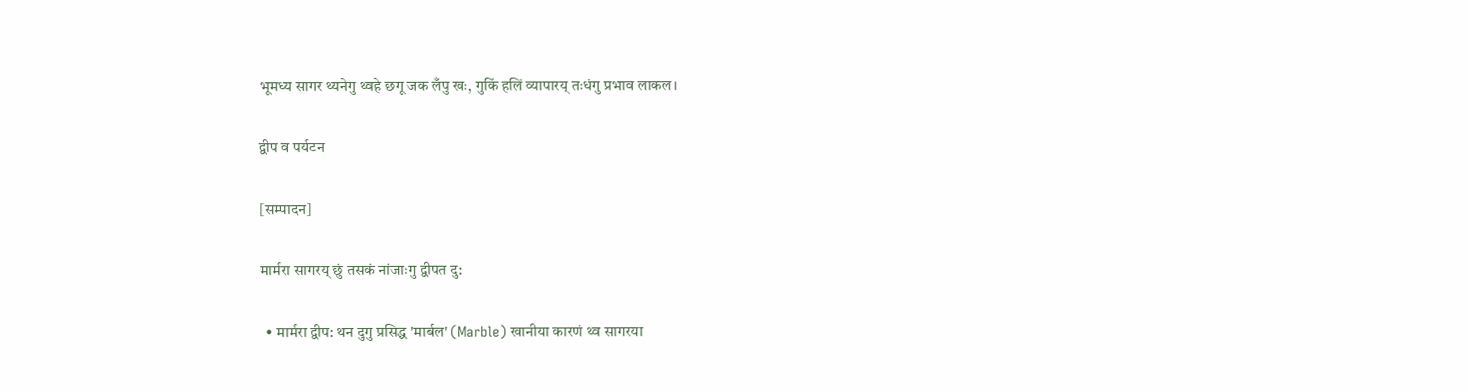भूमध्य सागर थ्यनेगु थ्वहे छगू जक लँपु खः, गुकिं हलिं व्यापारय् तःधंगु प्रभाव लाकल।

द्वीप व पर्यटन

[सम्पादन]

मार्मरा सागरय् छुं तसकं नांजाःगु द्वीपत दु:

  • मार्मरा द्वीप: थन दुगु प्रसिद्ध 'मार्बल' (Marble) खानीया कारणं थ्व सागरया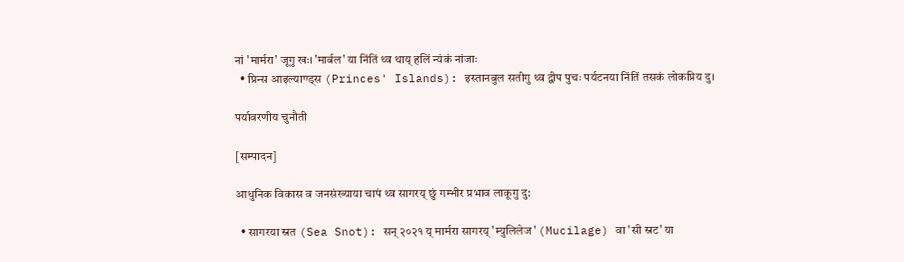नां 'मार्मरा' जूगु खः। 'मार्बल' या निंतिं थ्व थाय् हलिं न्यंकं नांजाः
  • प्रिन्स आइल्याण्ड्स (Princes' Islands): इस्तानबुल सतीगु थ्व द्वीप पुचः पर्यटनया निंतिं तसकं लोकप्रिय दु।

पर्यावरणीय चुनौती

[सम्पादन]

आधुनिक विकास व जनसंख्याया चापं थ्व सागरय् छुं गम्भीर प्रभाव लाकूगु दु:

  • सागरया स्नत (Sea Snot): सन् २०२१ य् मार्मरा सागरय् 'म्युलिलेज' (Mucilage) वा 'सी स्नट' या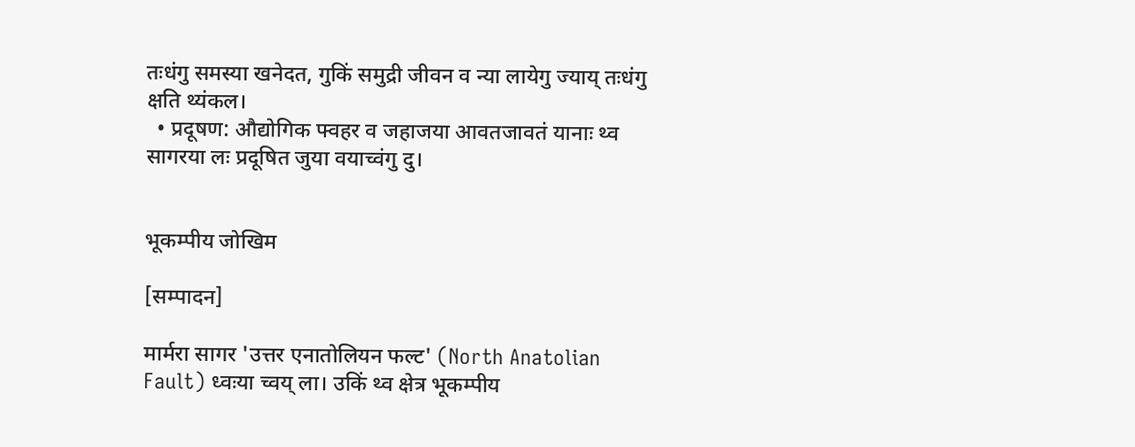तःधंगु समस्या खनेदत, गुकिं समुद्री जीवन व न्या लायेगु ज्याय् तःधंगु क्षति थ्यंकल।
  • प्रदूषण: औद्योगिक फ्वहर व जहाजया आवतजावतं यानाः थ्व सागरया लः प्रदूषित जुया वयाच्वंगु दु।


भूकम्पीय जोखिम

[सम्पादन]

मार्मरा सागर 'उत्तर एनातोलियन फल्ट' (North Anatolian Fault) ध्वःया च्वय् ला। उकिं थ्व क्षेत्र भूकम्पीय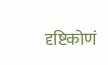दृष्टिकोणं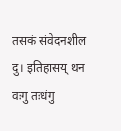तसकं संवेदनशील दु। इतिहासय् थन वःगु तःधंगु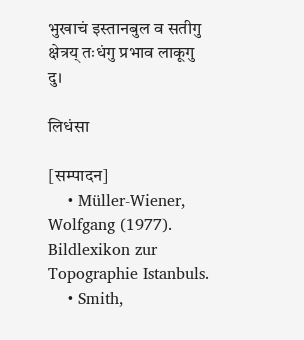भुखाचं इस्तानबुल व सतीगु क्षेत्रय् तःधंगु प्रभाव लाकूगु दु।

लिधंसा

[सम्पादन]
    • Müller-Wiener, Wolfgang (1977). Bildlexikon zur Topographie Istanbuls.
    • Smith,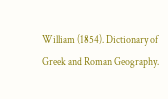William (1854). Dictionary of Greek and Roman Geography.